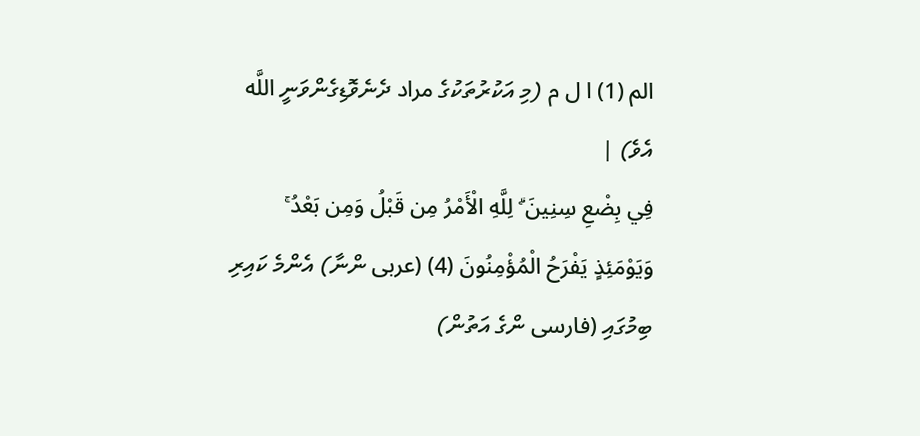الم (1) ا ل م (މި އަކުރުތަކުގެ مراد ދެނެވޮޑިގެންވަނީ اللَّه އެވެ) |
فِي بِضْعِ سِنِينَ ۗ لِلَّهِ الْأَمْرُ مِن قَبْلُ وَمِن بَعْدُ ۚ وَيَوْمَئِذٍ يَفْرَحُ الْمُؤْمِنُونَ (4) (عربى ންނާ) އެންމެ ކައިރި ބިމުގައި (فارسى ންގެ އަތުން)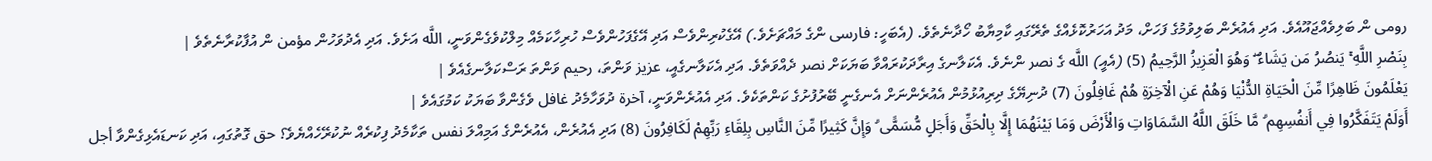رومى ން ބަލިވެއްޖައޫއެވެ. އަދި އެއުރެން ބަލިވުމުގެ ފަހަށް، މަދު އަހަރުކޮޅެއްގެ ތެރޭގައި ކާމިޔާބު ހޯދާނެތެވެ. (އެބަހީ: فارسى ންގެ މައްޗަށެވެ.) އޭގެކުރިންވެސް އަދި އޭގެފަހުންވެސް ހުރިހާކަމެއް މިލްކުވެގެންވަނީ، اللَّه އަށެވެ. އަދި އެދުވަހުން مؤمن ން އުފާކުރާނެތެވެ |
بِنَصْرِ اللَّهِ ۚ يَنصُرُ مَن يَشَاءُ ۖ وَهُوَ الْعَزِيزُ الرَّحِيمُ (5) (އެއީ) اللَّه ގެ نصر ންނެވެ. އެކަލާނގެ އިރާދަކުރައްވާ ބަޔަކަށް نصر ދެއްވަތެވެ. އަދި އެކަލާނގެއީ، عزيز ވަންތަ، رحيم ވަންތަ ރަސްކަލާނގެއެވެ |
يَعْلَمُونَ ظَاهِرًا مِّنَ الْحَيَاةِ الدُّنْيَا وَهُمْ عَنِ الْآخِرَةِ هُمْ غَافِلُونَ (7) ދުނިޔޭގެ ދިރިއުޅުމުން އެއުރެންނަށް އެނގެނީ ބޭރުފުށުގެ ކަންތަކެވެ. އަދި އެއުރެންވަނީ، آخرة ދުވަހާމެދު غافل ވެގެންވާ ބަޔަކު ކަމުގައެވެ |
أَوَلَمْ يَتَفَكَّرُوا فِي أَنفُسِهِم ۗ مَّا خَلَقَ اللَّهُ السَّمَاوَاتِ وَالْأَرْضَ وَمَا بَيْنَهُمَا إِلَّا بِالْحَقِّ وَأَجَلٍ مُّسَمًّى ۗ وَإِنَّ كَثِيرًا مِّنَ النَّاسِ بِلِقَاءِ رَبِّهِمْ لَكَافِرُونَ (8) އަދި އެއުރެން، އެއުރެންގެ އަމިއްލަ نفس ތަކާމެދު ފިކުރެއް ނުކުރޭހެއްޔެވެ؟ حق ގޮތުގައި، އަދި ކަނޑައެޅިގެންވާ أجل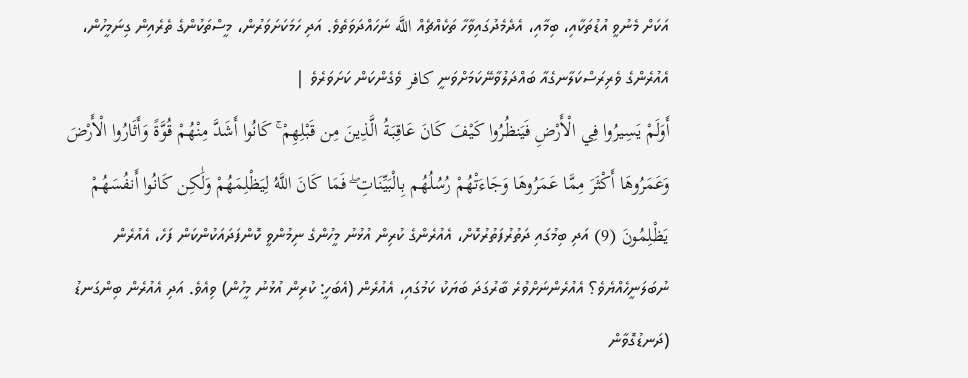އަކަށް މެނުވީ އުޑުތަކާއި، ބިމާއި، އެދެމެދުގައިވާހާ ތަކެއްޗެއް اللَّه ނަހައްދަވަތެވެ. އަދި ހަމަކަށަވަރުން، މީސްތަކުންގެ ތެރެއިން ގިނަމީހުން، އެއުރެންގެ ވެރިރަސްކަލާނގެއާ ބައްދަލުވާނޭކަމަށްވަނީ كافر ވެގެންކަން ކަށަވަރެވެ |
أَوَلَمْ يَسِيرُوا فِي الْأَرْضِ فَيَنظُرُوا كَيْفَ كَانَ عَاقِبَةُ الَّذِينَ مِن قَبْلِهِمْ ۚ كَانُوا أَشَدَّ مِنْهُمْ قُوَّةً وَأَثَارُوا الْأَرْضَ وَعَمَرُوهَا أَكْثَرَ مِمَّا عَمَرُوهَا وَجَاءَتْهُمْ رُسُلُهُم بِالْبَيِّنَاتِ ۖ فَمَا كَانَ اللَّهُ لِيَظْلِمَهُمْ وَلَٰكِن كَانُوا أَنفُسَهُمْ يَظْلِمُونَ (9) އަދި ބިމުގައި ދަތުރުފަތުރުކޮށް، އެއުރެންގެ ކުރިން އުޅުނު މީހުންގެ ނިމުންވީ ކޮންފަދައަކުންކަން ފަހެ، އެއުރެން ނުބަލަނީހެއްޔެވެ؟ އެއުރެންނަށްވުރެ ބާރުގަދަ ބަޔަކު ކަމުގައި، އެއުރެން (އެބަހީ: ކުރިން އުޅުނު މީހުން) ވިއެވެ. އަދި އެއުރެން ބިންގަނޑު (ދަނޑުގޮވާން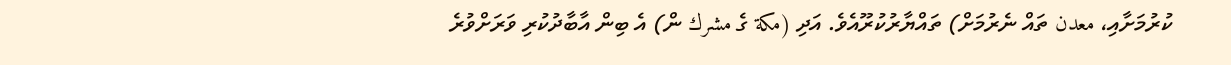ކުރުމަށާއި، معدن ތައް ނެރުމަށް) ތައްޔާރުކުރޫއެވެ. އަދި (مكة ގެ مشرك ން) އެ ބިން އާބާދުކުރި ވަރަށްވުރެ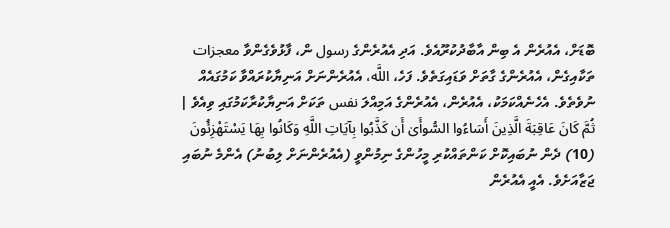ބޮޑަށް، އެއުރެން އެ ބިން އާބާދުކުރޫއެވެ. އަދި އެއުރެންގެ رسول ން، ފާޅުވެގެންވާ معجزات ތަކާއިގެން، އެއުރެންގެ ގާތަށް ވަޑައިގަތެވެ. ފަހެ، اللَّه، އެއުރެންނަށް އަނިޔާކުރައްވާ ކަމުގައެއް ނުވެތެވެ. އެހެނެއްކަމަކު، އެއުރެން، އެއުރެންގެ އަމިއްލަ نفس ތަކަށް އަނިޔާކުރާކަމުގައި ވިއެވެ |
ثُمَّ كَانَ عَاقِبَةَ الَّذِينَ أَسَاءُوا السُّوأَىٰ أَن كَذَّبُوا بِآيَاتِ اللَّهِ وَكَانُوا بِهَا يَسْتَهْزِئُونَ (10) ދެން ނުބައިކޮށް ކަންތައްކުރި މީހުންގެ ނިމުންވީ (އެއުރެންނަށް ލިބުނު) އެންމެ ނުބައި ޖަޒާއަށެވެ. އެއީ އެއުރެން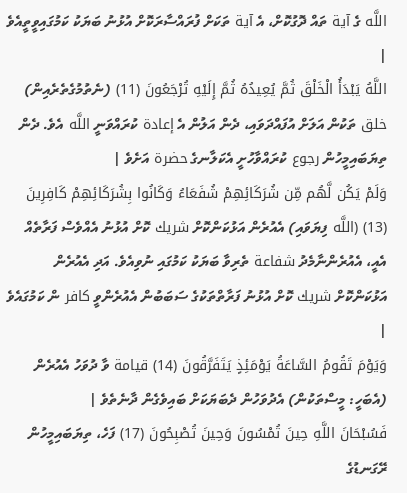اللَّه ގެ آية ތައް ދޮގުކޮށް، އެ آية ތަކަށް ފުރައްސާރަކޮށް އުޅުނު ބަޔަކު ކަމުގައިވީތީއެވެ |
اللَّهُ يَبْدَأُ الْخَلْقَ ثُمَّ يُعِيدُهُ ثُمَّ إِلَيْهِ تُرْجَعُونَ (11) (ނެތުމުގެތެރެއިން) خلق ތަކުން އަލަށް އުފައްދަވައި، ދެން އަލުން އެ إعادة ކުރައްވަނީ اللَّه އެވެ. ދެން ތިޔަބައިމީހުން رجوع ކުރައްވާހުށީ އެކަލާނގެ حضرة އަށެވެ |
وَلَمْ يَكُن لَّهُم مِّن شُرَكَائِهِمْ شُفَعَاءُ وَكَانُوا بِشُرَكَائِهِمْ كَافِرِينَ (13) (اللَّه ފިޔަވައި) އެއުރެން އަޅުކަންކޮށް شريك ކޮށް އުޅުނު އެއްވެސް ފަރާތެއް އެއީ، އެއުރެންނާމެދު شفاعة ތެރިވާ ބަޔަކު ކަމުގައި ނުވިއެވެ. އަދި އެއުރެން އަޅުކަންކޮށް شريك ކޮށް އުޅުނު ފަރާތްތަކުގެ ސަބަބުން އެއުރެންވީ كافر ން ކަމުގައެވެ |
وَيَوْمَ تَقُومُ السَّاعَةُ يَوْمَئِذٍ يَتَفَرَّقُونَ (14) قيامة ވާ ދުވަހު އެއުރެން (އެބަހީ: މީސްތަކުން) އެދުވަހުން ދެބަޔަކަށް ބައިވެގެން ދާނެތެވެ |
فَسُبْحَانَ اللَّهِ حِينَ تُمْسُونَ وَحِينَ تُصْبِحُونَ (17) ފަހެ، ތިޔަބައިމީހުން ރޭގަނޑުގެ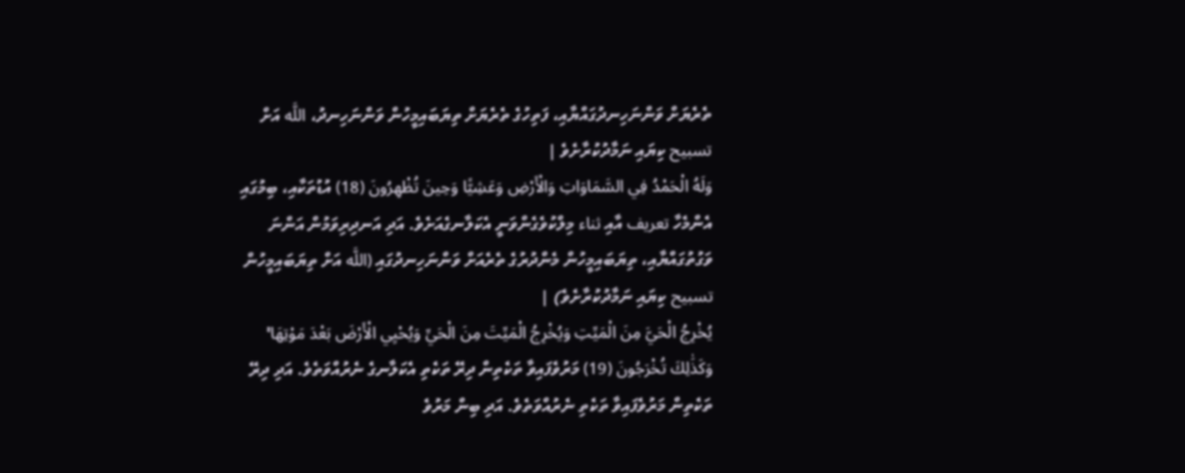ތެރެޔަށް ވަންނަހިނދުގައްޔާއި، ފަތިހުގެ ތެރެޔަށް ތިޔަބައިމީހުން ވަންނަހިނދު، اللَّه އަށް تسبيح ކިޔައި ނަމާދުކުރާށެވެ |
وَلَهُ الْحَمْدُ فِي السَّمَاوَاتِ وَالْأَرْضِ وَعَشِيًّا وَحِينَ تُظْهِرُونَ (18) އުޑުތަކާއި، ބިމުގައި އެންމެހާ تعريف އާއި ثناء މިލްކުވެގެންވަނީ އެކަލާނގެއަށެވެ. އަދި އަނދިރިވަމުން އަންނަ ވަގުތުގައްޔާއި، ތިޔަބައިމީހުން މެންދުރުގެ ތެރެއަށް ވަންނަހިނދުގައި (اللَّه އަށް ތިޔަބައިމީހުން تسبيح ކިޔައި ނަމާދުކުރާށެވެ) |
يُخْرِجُ الْحَيَّ مِنَ الْمَيِّتِ وَيُخْرِجُ الْمَيِّتَ مِنَ الْحَيِّ وَيُحْيِي الْأَرْضَ بَعْدَ مَوْتِهَا ۚ وَكَذَٰلِكَ تُخْرَجُونَ (19) މަރުވެފައިވާ ތަކެތިން ދިރޭ ތަކެތި އެކަލާނގެ ނެރުއްވަތެވެ. އަދި ދިރޭ ތަކެތިން މަރުވެފައިވާ ތަކެތި ނެރުއްވަތެވެ. އަދި ބިން މަރުވެ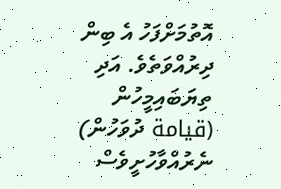އޮތުމަށްފަހު އެ ބިން ދިރުއްވަތެވެ. އަދި ތިޔަބައިމީހުން (قيامة ދުވަހުން) ނެރުއްވާހުށީވެސް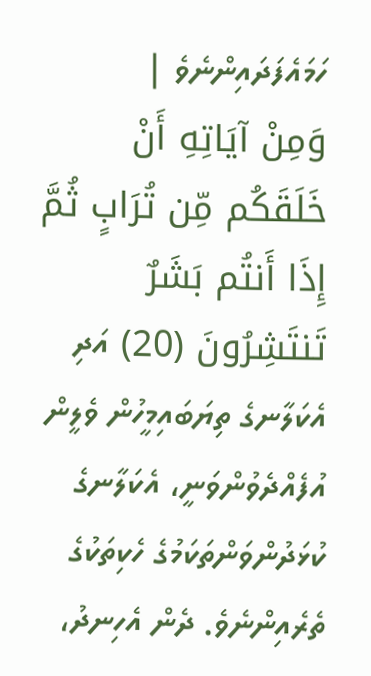ހަމައެފަދައިންނެވެ |
وَمِنْ آيَاتِهِ أَنْ خَلَقَكُم مِّن تُرَابٍ ثُمَّ إِذَا أَنتُم بَشَرٌ تَنتَشِرُونَ (20) އަދި އެކަލާނގެ ތިޔަބައިމީހުން ވެލީން އުފެއްދެވުންވަނީ، އެކަލާނގެ ކުޅަދުންވަންތަކަމުގެ ހެކިތަކުގެ ތެރެއިންނެވެ. ދެން އެހިނދު،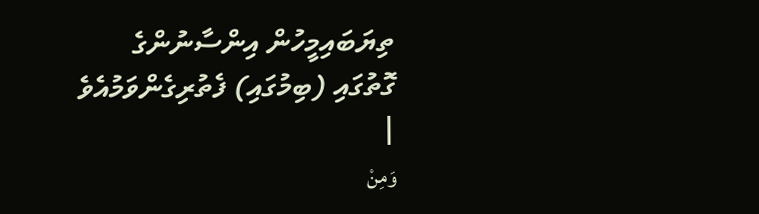ތިޔަބައިމީހުން އިންސާނުންގެ ގޮތުގައި (ބިމުގައި) ފެތުރިގެންވަމުއެވެ |
وَمِنْ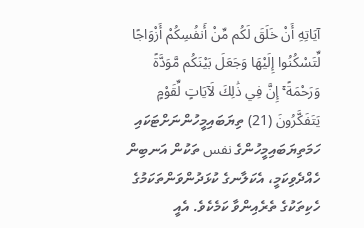آيَاتِهِ أَنْ خَلَقَ لَكُم مِّنْ أَنفُسِكُمْ أَزْوَاجًا لِّتَسْكُنُوا إِلَيْهَا وَجَعَلَ بَيْنَكُم مَّوَدَّةً وَرَحْمَةً ۚ إِنَّ فِي ذَٰلِكَ لَآيَاتٍ لِّقَوْمٍ يَتَفَكَّرُونَ (21) ތިޔަބައިމީހުންނަށްޓަކައި ހަމަތިޔަބައިމީހުންގެ نفس ތަކުން އަނބިން ހެއްދެވިކަމީ، އެކަލާނގެ ކުޅަދުންވަންތަކަމުގެ ހެކިތަކުގެ ތެރެއިންވާ ކަމެކެވެ. އެއީ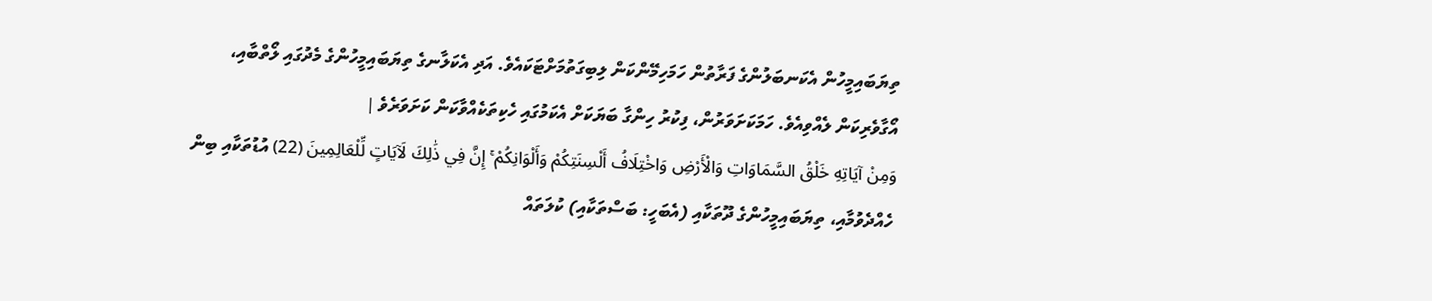ތިޔަބައިމީހުން އެކަނބަލުންގެ ފަރާތުން ހަމަހިމޭންކަން ލިބިގަތުމަށްޓަކައެވެ. އަދި އެކަލާނގެ ތިޔަބައިމީހުންގެ މެދުގައި ލޯތްބާއި، އޯގާވެރިކަން ލެއްވިއެވެ. ހަމަކަށަވަރުން، ފިކުރު ހިންގާ ބަޔަކަށް އެކަމުގައި ހެކިތަކެއްވާކަން ކަށަވަރެވެ |
وَمِنْ آيَاتِهِ خَلْقُ السَّمَاوَاتِ وَالْأَرْضِ وَاخْتِلَافُ أَلْسِنَتِكُمْ وَأَلْوَانِكُمْ ۚ إِنَّ فِي ذَٰلِكَ لَآيَاتٍ لِّلْعَالِمِينَ (22) އުޑުތަކާއި ބިން ހެއްދެވުމާއި، ތިޔަބައިމީހުންގެ ދޫތަކާއި (އެބަހީ: ބަސްތަކާއި) ކުލަތައް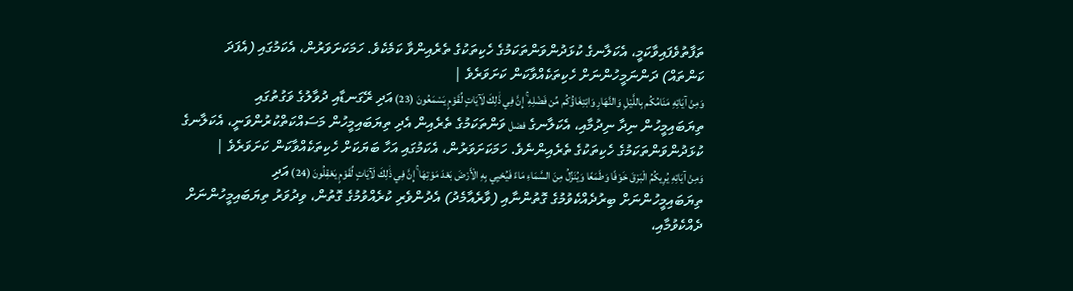ތަފާތުވެފައިވާކަމީ، އެކަލާނގެ ކުޅަދުންވަންތަކަމުގެ ހެކިތަކުގެ ތެރެއިންވާ ކަމެކެވެ. ހަމަކަށަވަރުން، އެކަމުގައި (އެފަދަ ކަންތައް) ދަންނަމީހުންނަށް ހެކިތަކެއްވާކަން ކަށަވަރެވެ |
وَمِنْ آيَاتِهِ مَنَامُكُم بِاللَّيْلِ وَالنَّهَارِ وَابْتِغَاؤُكُم مِّن فَضْلِهِ ۚ إِنَّ فِي ذَٰلِكَ لَآيَاتٍ لِّقَوْمٍ يَسْمَعُونَ (23) އަދި ރޭގަނޑާއި ދުވާލުގެ ވަގުތުގައި ތިޔަބައިމީހުން ނިދާ ނިދުމާއި، އެކަލާނގެ فضل ވަންތަކަމުގެ ތެރެއިން އެދި ތިޔަބައިމީހުން މަސައްކަތްކުރުންވަނީ، އެކަލާނގެ ކުޅަދުންވަންތަކަމުގެ ހެކިތަކުގެ ތެރެއިންނެވެ. ހަމަކަށަވަރުން، އެކަމުގައި އަހާ ބަޔަކަށް ހެކިތަކެއްވާކަން ކަށަވަރެވެ |
وَمِنْ آيَاتِهِ يُرِيكُمُ الْبَرْقَ خَوْفًا وَطَمَعًا وَيُنَزِّلُ مِنَ السَّمَاءِ مَاءً فَيُحْيِي بِهِ الْأَرْضَ بَعْدَ مَوْتِهَا ۚ إِنَّ فِي ذَٰلِكَ لَآيَاتٍ لِّقَوْمٍ يَعْقِلُونَ (24) އަދި ތިޔަބައިމީހުންނަށް ބިރުދެއްކެވުމުގެ ގޮތުންނާއި (ވާރެއާމެދު) އެދުންވެރި ކުރެއްވުމުގެ ގޮތުން، ވިދުވަރު ތިޔަބައިމީހުންނަށް ދެއްކެވުމާއި،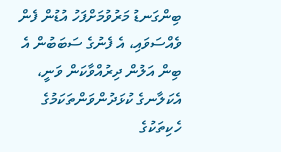ބިންގަނޑު މަރުވުމަށްފަހު އުޑުން ފެން ވެއްސަވައި، އެ ފެނުގެ ސަބަބުން އެ ބިން އަލުން ދިރުއްވާކަން ވަނީ، އެކަލާނގެ ކުޅަދުންވަންތަކަމުގެ ހެކިތަކުގެ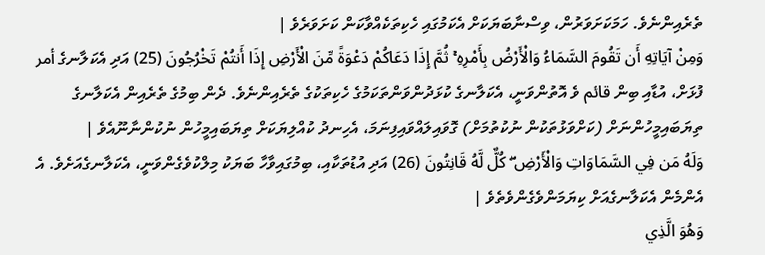ތެރެއިންނެވެ. ހަމަކަށަވަރުން، ވިސްނާބަޔަކަށް އެކަމުގައި ހެކިތަކެއްވާކަން ކަށަވަރެވެ |
وَمِنْ آيَاتِهِ أَن تَقُومَ السَّمَاءُ وَالْأَرْضُ بِأَمْرِهِ ۚ ثُمَّ إِذَا دَعَاكُمْ دَعْوَةً مِّنَ الْأَرْضِ إِذَا أَنتُمْ تَخْرُجُونَ (25) އަދި އެކަލާނގެ أمر ފުޅަށް، އުޑާއި ބިން قائم ވެ އޮތުންވަނީ، އެކަލާނގެ ކުޅަދުންވަންތަކަމުގެ ހެކިތަކުގެ ތެރެއިންނެވެ. ދެން ބިމުގެ ތެރެއިން އެކަލާނގެ ތިޔަބައިމީހުންނަށް (ކަށްވަޅުތަކުން ނުކުތުމަށް) ގޮވައިލައްވައިފިނަމަ، އެހިނދު ކުއްލިޔަކަށް ތިޔަބައިމީހުން ނުކުންނާނޫއެވެ |
وَلَهُ مَن فِي السَّمَاوَاتِ وَالْأَرْضِ ۖ كُلٌّ لَّهُ قَانِتُونَ (26) އަދި އުޑުތަކާއި، ބިމުގައިވާހާ ބަޔަކު މިލްކުވެގެންވަނީ، އެކަލާނގެއަށެވެ. އެ އެންމެން އެކަލާނގެއަށް ކިޔަމަންވެގެންވެތެވެ |
وَهُوَ الَّذِي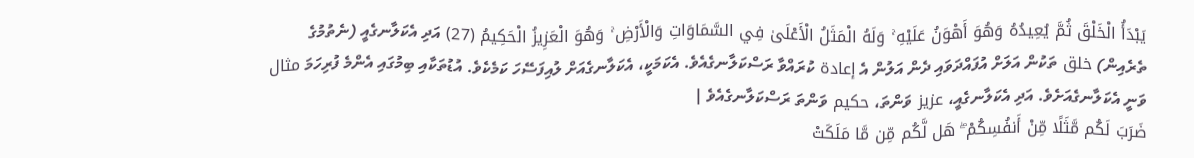يَبْدَأُ الْخَلْقَ ثُمَّ يُعِيدُهُ وَهُوَ أَهْوَنُ عَلَيْهِ ۚ وَلَهُ الْمَثَلُ الْأَعْلَىٰ فِي السَّمَاوَاتِ وَالْأَرْضِ ۚ وَهُوَ الْعَزِيزُ الْحَكِيمُ (27) އަދި އެކަލާނގެއީ (ނެތުމުގެ ތެރެއިން) خلق ތަކުން އަލަށް އުފައްދަވައި ދެން އަލުން އެ إعادة ކުރައްވާ ރަސްކަލާނގެއެވެ. އެކަމަކީ، އެކަލާނގެއަށް ލުއިފަސޭހަ ކަމެކެވެ. އުޑުތަކާއި ބިމުގައި އެންމެ ފުރިހަމަ مثال ވަނީ އެކަލާނގެއަށެވެ. އަދި އެކަލާނގެއީ، عزيز ވަންތަ، حكيم ވަންތަ ރަސްކަލާނގެއެވެ |
ضَرَبَ لَكُم مَّثَلًا مِّنْ أَنفُسِكُمْ ۖ هَل لَّكُم مِّن مَّا مَلَكَتْ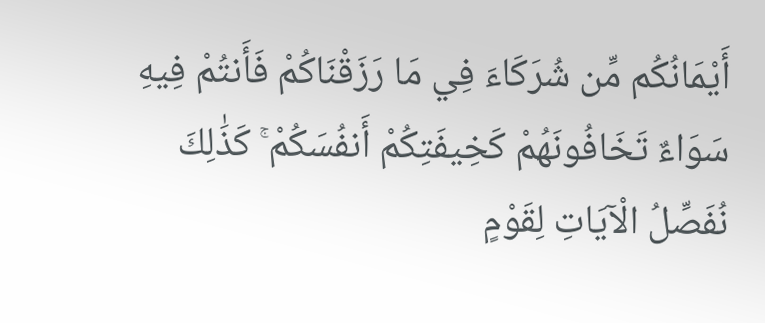أَيْمَانُكُم مِّن شُرَكَاءَ فِي مَا رَزَقْنَاكُمْ فَأَنتُمْ فِيهِ سَوَاءٌ تَخَافُونَهُمْ كَخِيفَتِكُمْ أَنفُسَكُمْ ۚ كَذَٰلِكَ نُفَصِّلُ الْآيَاتِ لِقَوْمٍ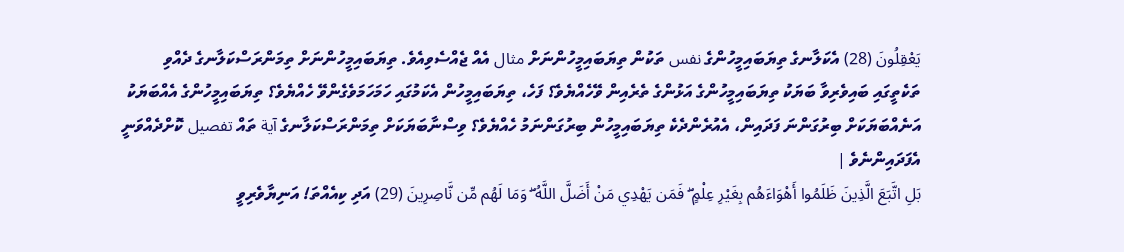يَعْقِلُونَ (28) އެކަލާނގެ ތިޔަބައިމީހުންގެ نفس ތަކުން ތިޔަބައިމީހުންނަށް مثال އެއް ޖެއްސެވިއެވެ. ތިޔަބައިމީހުންނަށް ތިމަންރަސްކަލާނގެ ދެއްވި ތަކެތީގައި ބައިވެރިވާ ބަޔަކު ތިޔަބައިމީހުންގެ އަޅުންގެ ތެރެއިން ވޭހެއްޔެވެ؟ ފަހެ، ތިޔަބައިމީހުން އެކަމުގައި ހަމަހަމަވެގެންވޭ ހެއްޔެވެ؟ ތިޔަބައިމީހުންގެ އެއްބަޔަކު އަނެއްބަޔަކަށް ބިރުގަންނަ ފަދައިން، އެއުރެންދެކެ ތިޔަބައިމީހުން ބިރުގަންނަމު ހެއްޔެވެ؟ ވިސްނާބަޔަކަށް ތިމަންރަސްކަލާނގެ آية ތައް تفصيل ކޮށްދެއްވަނީ އެފަދައިންނެވެ |
بَلِ اتَّبَعَ الَّذِينَ ظَلَمُوا أَهْوَاءَهُم بِغَيْرِ عِلْمٍ ۖ فَمَن يَهْدِي مَنْ أَضَلَّ اللَّهُ ۖ وَمَا لَهُم مِّن نَّاصِرِينَ (29) އަދި ކިއެއްތަ! އަނިޔާވެރިވީ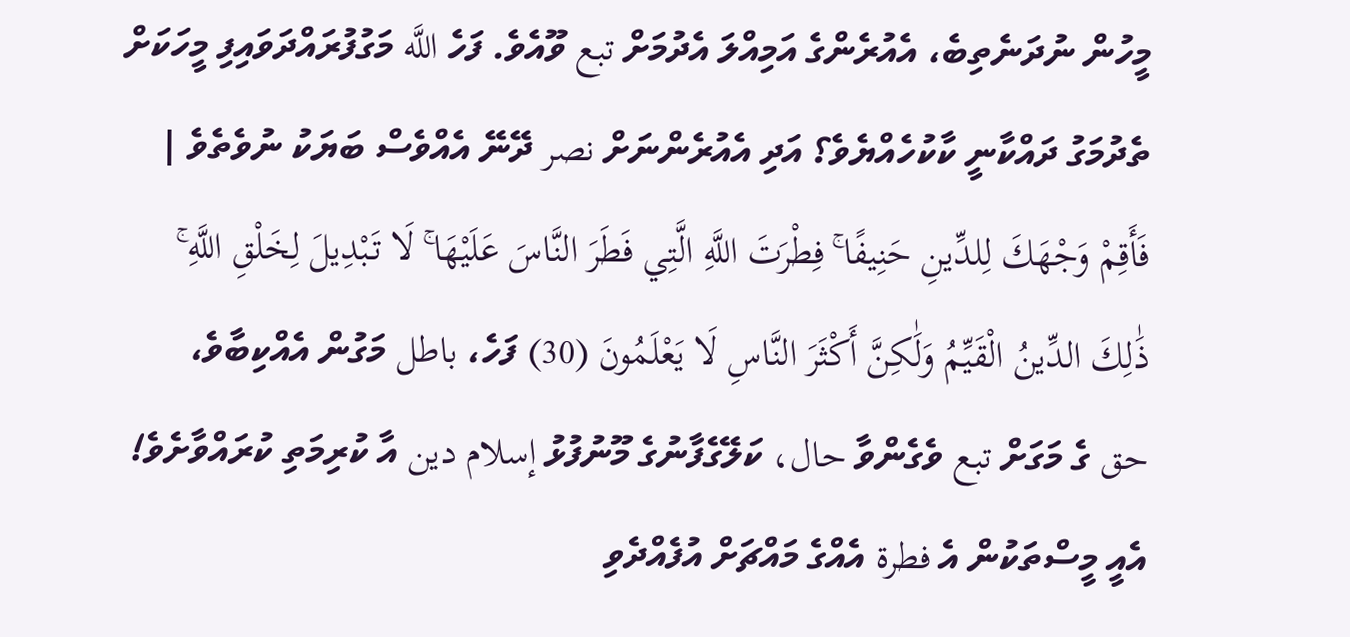މީހުން ނުދަނެތިބެ، އެއުރެންގެ އަމިއްލަ އެދުމަށް تبع ވޫއެވެ. ފަހެ اللَّه މަގުފުރައްދަވައިފި މީހަކަށް ތެދުމަގު ދައްކާނީ ކާކުހެއްޔެވެ؟ އަދި އެއުރެންނަށް نصر ދޭނޭ އެއްވެސް ބަޔަކު ނުވެތެވެ |
فَأَقِمْ وَجْهَكَ لِلدِّينِ حَنِيفًا ۚ فِطْرَتَ اللَّهِ الَّتِي فَطَرَ النَّاسَ عَلَيْهَا ۚ لَا تَبْدِيلَ لِخَلْقِ اللَّهِ ۚ ذَٰلِكَ الدِّينُ الْقَيِّمُ وَلَٰكِنَّ أَكْثَرَ النَّاسِ لَا يَعْلَمُونَ (30) ފަހެ، باطل މަގުން އެއްކިބާވެ، حق ގެ މަގަށް تبع ވެގެންވާ حال، ކަލޭގެފާނުގެ މޫނުފުޅު إسلام دين އާ ކުރިމަތި ކުރައްވާށެވެ! އެއީ މީސްތަކުން އެ فطرة އެއްގެ މައްޗަށް އުފެއްދެވި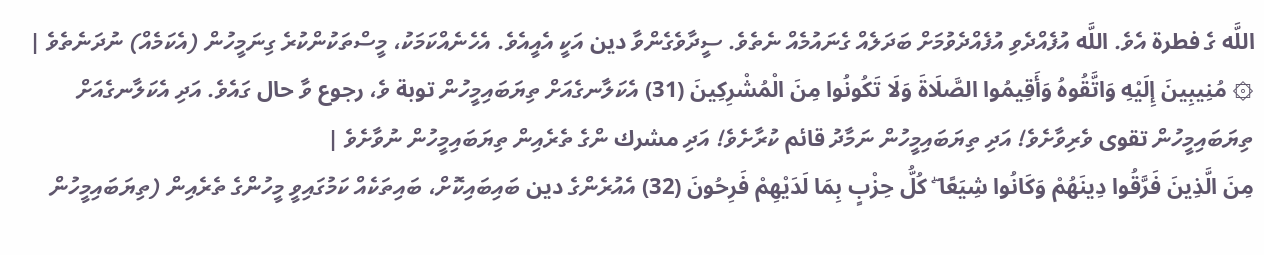اللَّه ގެ فطرة އެވެ. اللَّه އުފެއްދެވި އުފެއްދެވުމަށް ބަދަލެއް ގެނައުމެއް ނެތެވެ. ސީދާވެގެންވާ دين އަކީ އެއީއެވެ. އެހެނެއްކަމަކު، މީސްތަކުންކުރެ ގިނަމީހުން (އެކަމެއް) ނުދަނެތެވެ |
۞ مُنِيبِينَ إِلَيْهِ وَاتَّقُوهُ وَأَقِيمُوا الصَّلَاةَ وَلَا تَكُونُوا مِنَ الْمُشْرِكِينَ (31) އެކަލާނގެއަށް ތިޔަބައިމީހުން توبة ވެ، رجوع ވާ حال ގައެވެ. އަދި އެކަލާނގެއަށް ތިޔަބައިމީހުން تقوى ވެރިވާށެވެ! އަދި ތިޔަބައިމީހުން ނަމާދު قائم ކުރާށެވެ! އަދި مشرك ންގެ ތެރެއިން ތިޔަބައިމީހުން ނުވާށެވެ |
مِنَ الَّذِينَ فَرَّقُوا دِينَهُمْ وَكَانُوا شِيَعًا ۖ كُلُّ حِزْبٍ بِمَا لَدَيْهِمْ فَرِحُونَ (32) އެއުރެންގެ دين ބައިބައިކޮށް، ބައިތަކެއް ކަމުގައިވީ މީހުންގެ ތެރެއިން (ތިޔަބައިމީހުން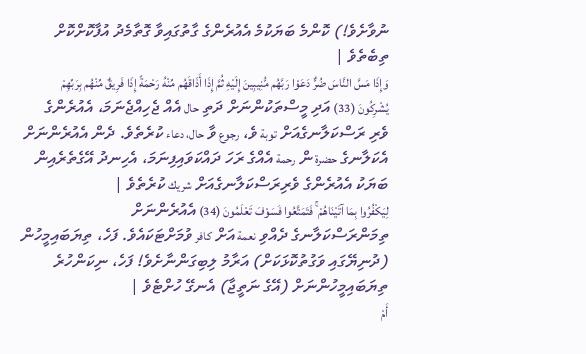ނުވާށެވެ!) ކޮންމެ ބަޔަކުމެ އެއުރެންގެ ގާތުގައިވާ ގޮތާމެދު އުފާކޮށްކޮށް ތިބެތެވެ |
وَإِذَا مَسَّ النَّاسَ ضُرٌّ دَعَوْا رَبَّهُم مُّنِيبِينَ إِلَيْهِ ثُمَّ إِذَا أَذَاقَهُم مِّنْهُ رَحْمَةً إِذَا فَرِيقٌ مِّنْهُم بِرَبِّهِمْ يُشْرِكُونَ (33) އަދި މީސްތަކުންނަށް ދަތި حال އެއް ޖެހިއްޖެނަމަ، އެއުރެންގެ ވެރި ރަސްކަލާނގެއަށް توبة ވެ، رجوع ވާ حال، دعاء ކުރެތެވެ. ދެން އެއުރެންނަށް އެކަލާނގެ حضرة ން رحمة އެއްގެ ރަހަ ދައްކަވައިފިނަމަ، އެހިނދު އޭގެތެރެއިން ބަޔަކު އެއުރެންގެ ވެރިރަސްކަލާނގެއަށް شريك ކުރެތެވެ |
لِيَكْفُرُوا بِمَا آتَيْنَاهُمْ ۚ فَتَمَتَّعُوا فَسَوْفَ تَعْلَمُونَ (34) އެއުރެންނަށް ތިމަންރަސްކަލާނގެ ދެއްވި نعمة އަށް كافر ވުމަށްޓަކައެވެ. ފަހެ، ތިޔަބައިމީހުން (ދުނިޔޭގައި ވަގުތުކޮޅަކަށް) އަރާމު ލިބިގަންނާށެވެ! ފަހެ، ނިކަންހުރެ ތިޔަބައިމީހުންނަށް (އޭގެ ނަތީޖާ) އެނގޭ ހުށްޓެވެ |
أَمْ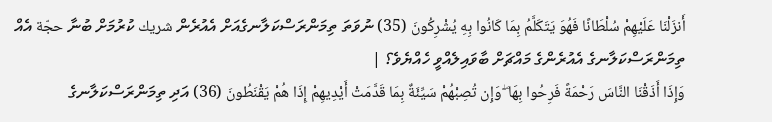أَنزَلْنَا عَلَيْهِمْ سُلْطَانًا فَهُوَ يَتَكَلَّمُ بِمَا كَانُوا بِهِ يُشْرِكُونَ (35) ނުވަތަ ތިމަންރަސްކަލާނގެއަށް އެއުރެން شريك ކުރުމަށް ބުނާ حجّة އެއް ތިމަންރަސްކަލާނގެ އެއުރެންގެ މައްޗަށް ބާވައިލެއްވީ ހެއްޔެވެ؟ |
وَإِذَا أَذَقْنَا النَّاسَ رَحْمَةً فَرِحُوا بِهَا ۖ وَإِن تُصِبْهُمْ سَيِّئَةٌ بِمَا قَدَّمَتْ أَيْدِيهِمْ إِذَا هُمْ يَقْنَطُونَ (36) އަދި ތިމަންރަސްކަލާނގެ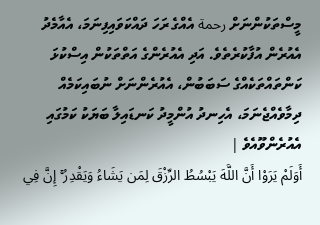މީސްތަކުންނަށް رحمة އެއްގެ ރަހަ ދައްކަވައިފިނަމަ، އެއާމެދު އެއުރެން އުފާކުރެތެވެ. އަދި އެއުރެންގެ އަތްތަކުން އިސްކުޅަ ކަންތައްތަކެއްގެ ސަބަބުން، އެއުރެންނަށް ނުބައިކަމެއް ދިމާވެއްޖެނަމަ، އެހިނދު އުންމީދު ކަނޑައިލާ ބަޔަކު ކަމުގައި އެއުރެންވޫއެވެ |
أَوَلَمْ يَرَوْا أَنَّ اللَّهَ يَبْسُطُ الرِّزْقَ لِمَن يَشَاءُ وَيَقْدِرُ ۚ إِنَّ فِي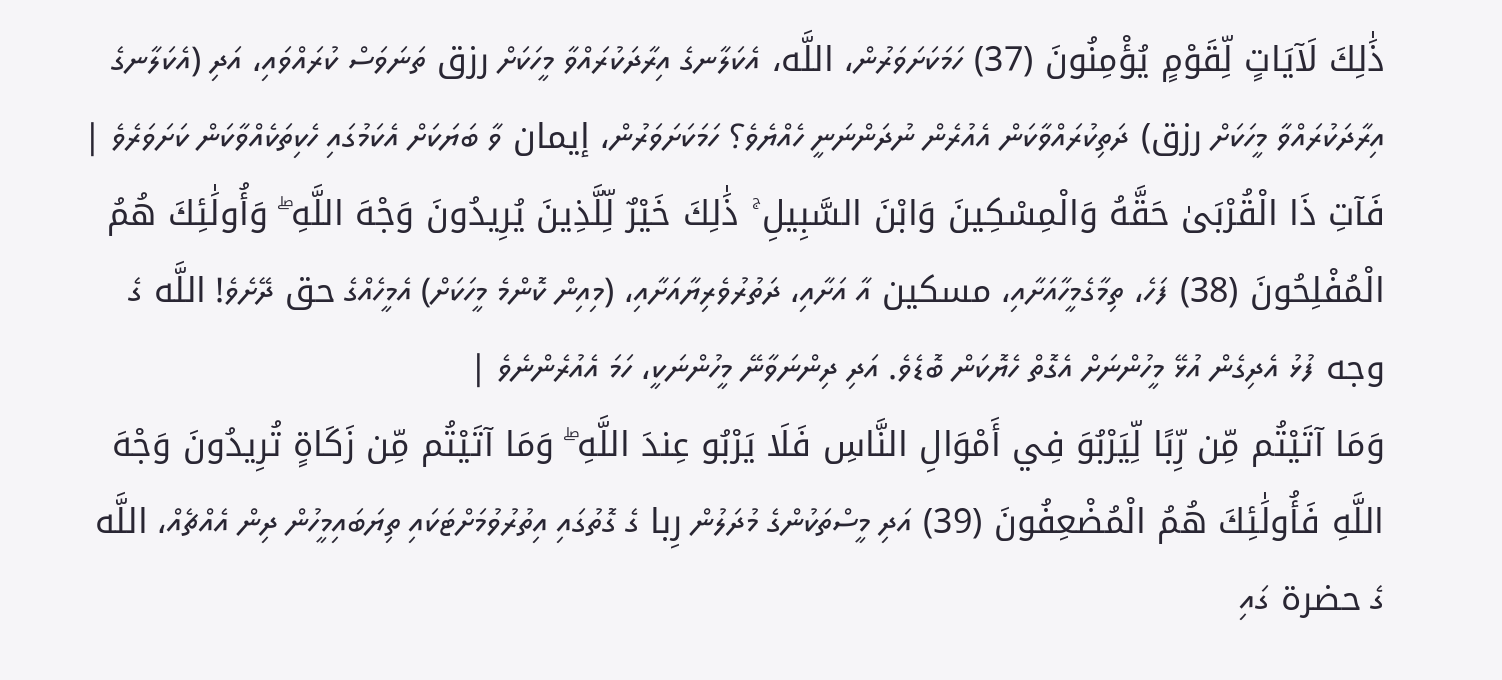ذَٰلِكَ لَآيَاتٍ لِّقَوْمٍ يُؤْمِنُونَ (37) ހަމަކަށަވަރުން، اللَّه، އެކަލާނގެ އިރާދަކުރައްވާ މީހަކަށް رزق ތަނަވަސް ކުރައްވައި، އަދި (އެކަލާނގެ އިރާދަކުރައްވާ މީހަކަށް رزق) ދަތިކުރައްވާކަން އެއުރެން ނުދަންނަނީ ހެއްޔެވެ؟ ހަމަކަށަވަރުން، إيمان ވާ ބަޔަކަށް އެކަމުގައި ހެކިތަކެއްވާކަން ކަށަވަރެވެ |
فَآتِ ذَا الْقُرْبَىٰ حَقَّهُ وَالْمِسْكِينَ وَابْنَ السَّبِيلِ ۚ ذَٰلِكَ خَيْرٌ لِّلَّذِينَ يُرِيدُونَ وَجْهَ اللَّهِ ۖ وَأُولَٰئِكَ هُمُ الْمُفْلِحُونَ (38) ފަހެ، ތިމާގެމީހާއަށާއި، مسكين އާ އަށާއި، ދަތުރުވެރިޔާއަށާއި، (މިއިން ކޮންމެ މީހަކަށް) އެމީހެއްގެ حق ދޭށެވެ! اللَّه ގެ وجه ފުޅު އެދިގެން އުޅޭ މީހުންނަށް އެގޮތް ހެޔޮކަން ބޮޑެވެ. އަދި ދިންނަވާނޭ މީހުންނަކީ، ހަމަ އެއުރެންނެވެ |
وَمَا آتَيْتُم مِّن رِّبًا لِّيَرْبُوَ فِي أَمْوَالِ النَّاسِ فَلَا يَرْبُو عِندَ اللَّهِ ۖ وَمَا آتَيْتُم مِّن زَكَاةٍ تُرِيدُونَ وَجْهَ اللَّهِ فَأُولَٰئِكَ هُمُ الْمُضْعِفُونَ (39) އަދި މީސްތަކުންގެ މުދަލުން رِبا ގެ ގޮތުގައި އިތުރުވުމަށްޓަކައި ތިޔަބައިމީހުން ދިން އެއްޗެއް، اللَّه ގެ حضرة ގައި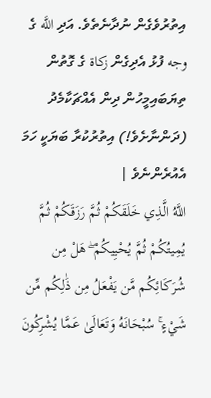އިތުރުވެގެން ނުދާނެތެވެ. އަދި اللَّه ގެ وجه ފުޅު އެދިގެން زكاة ގެ ގޮތުން ތިޔަބައިމީހުން ދިން އެއްޗަކާމެދު (ދަންނާށެވެ!) އިތުރުކުރާ ބަޔަކީ ހަމަ އެއުރެންނެވެ |
اللَّهُ الَّذِي خَلَقَكُمْ ثُمَّ رَزَقَكُمْ ثُمَّ يُمِيتُكُمْ ثُمَّ يُحْيِيكُمْ ۖ هَلْ مِن شُرَكَائِكُم مَّن يَفْعَلُ مِن ذَٰلِكُم مِّن شَيْءٍ ۚ سُبْحَانَهُ وَتَعَالَىٰ عَمَّا يُشْرِكُونَ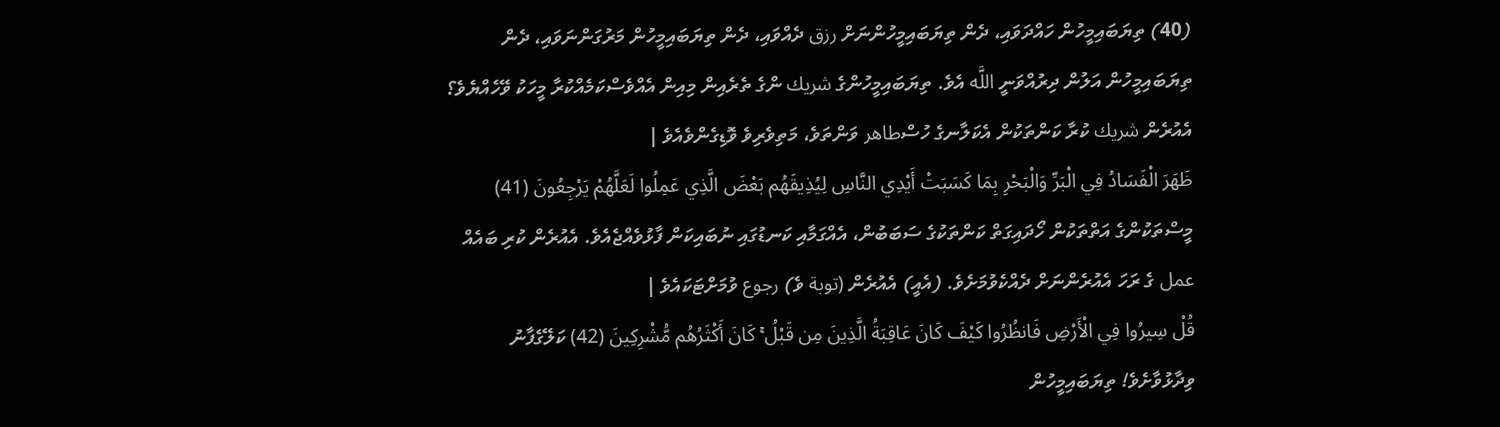(40) ތިޔަބައިމީހުން ހައްދަވައި، ދެން ތިޔަބައިމީހުންނަށް رزق ދެއްވައި، ދެން ތިޔަބައިމީހުން މަރުގަންނަވައި، ދެން ތިޔަބައިމީހުން އަލުން ދިރުއްވަނީ اللَّه އެވެ. ތިޔަބައިމީހުންގެ شريك ންގެ ތެރެއިން މިއިން އެއްވެސްކަމެއްކުރާ މީހަކު ވޭހެއްޔެވެ؟ އެއުރެން شريك ކުރާ ކަންތަކުން އެކަލާނގެ ހުސްطاهر ވަންތަވެ، މަތިވެރިވެ ވޮޑިގެންވެއެވެ |
ظَهَرَ الْفَسَادُ فِي الْبَرِّ وَالْبَحْرِ بِمَا كَسَبَتْ أَيْدِي النَّاسِ لِيُذِيقَهُم بَعْضَ الَّذِي عَمِلُوا لَعَلَّهُمْ يَرْجِعُونَ (41) މީސްތަކުންގެ އަތްތަކުން ހޯދައިގަތް ކަންތަކުގެ ސަބަބުން، އެއްގަމާއި ކަނޑުގައި ނުބައިކަން ފާޅުވެއްޖެއެވެ. އެއުރެން ކުރި ބައެއް عمل ގެ ރަހަ އެއުރެންނަށް ދެއްކެވުމަށެވެ. (އެއީ) އެއުރެން (توبة ވެ) رجوع ވުމަށްޓަކައެވެ |
قُلْ سِيرُوا فِي الْأَرْضِ فَانظُرُوا كَيْفَ كَانَ عَاقِبَةُ الَّذِينَ مِن قَبْلُ ۚ كَانَ أَكْثَرُهُم مُّشْرِكِينَ (42) ކަލޭގެފާނު ވިދާޅުވާށެވެ! ތިޔަބައިމީހުން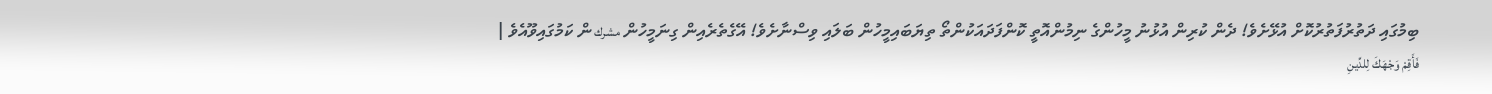ބިމުގައި ދަތުރުފަތުރުކޮށް އުޅޭށެވެ! ދެން ކުރިން އުޅުނު މީހުންގެ ނިމުންއޮތީ ކޮންފަދައަކުންތޯ ތިޔަބައިމީހުން ބަލައި ވިސްނާށެވެ! އޭގެތެރެއިން ގިނަމީހުން مشرك ން ކަމުގައިވޫއެވެ |
فَأَقِمْ وَجْهَكَ لِلدِّينِ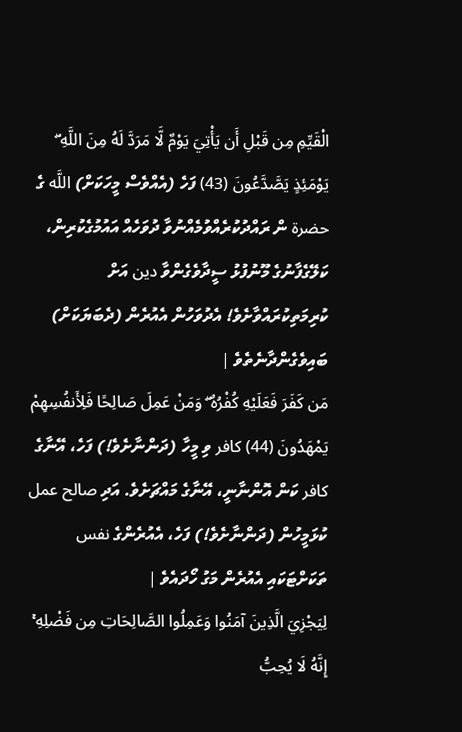الْقَيِّمِ مِن قَبْلِ أَن يَأْتِيَ يَوْمٌ لَّا مَرَدَّ لَهُ مِنَ اللَّهِ ۖ يَوْمَئِذٍ يَصَّدَّعُونَ (43) ފަހެ (އެއްވެސް މީހަކަށް) اللَّه ގެ حضرة ން ރައްދުކުރެއްވުމެއްނުވާ ދުވަހެއް އައުމުގެކުރިން، ކަލޭގެފާނުގެ މޫނުފުޅު ސީދާވެގެންވާ دين އަށް ކުރިމަތިކުރައްވާށެވެ! އެދުވަހުން އެއުރެން (ދެބަޔަކަށް) ބައިވެގެންދާނެތެވެ |
مَن كَفَرَ فَعَلَيْهِ كُفْرُهُ ۖ وَمَنْ عَمِلَ صَالِحًا فَلِأَنفُسِهِمْ يَمْهَدُونَ (44) كافر ވި މީހާ (ދަންނާށެވެ!) ފަހެ، އޭނާގެ كافر ކަން އޮންނާނީ، އޭނާގެ މައްޗަށެވެ. އަދި صالح عمل ކުޅަމީހުން (ދަންނާށެވެ!) ފަހެ، އެއުރެންގެ نفس ތަކަށްޓަކައި އެއުރެން މަގު ހޯދައެވެ |
لِيَجْزِيَ الَّذِينَ آمَنُوا وَعَمِلُوا الصَّالِحَاتِ مِن فَضْلِهِ ۚ إِنَّهُ لَا يُحِبُّ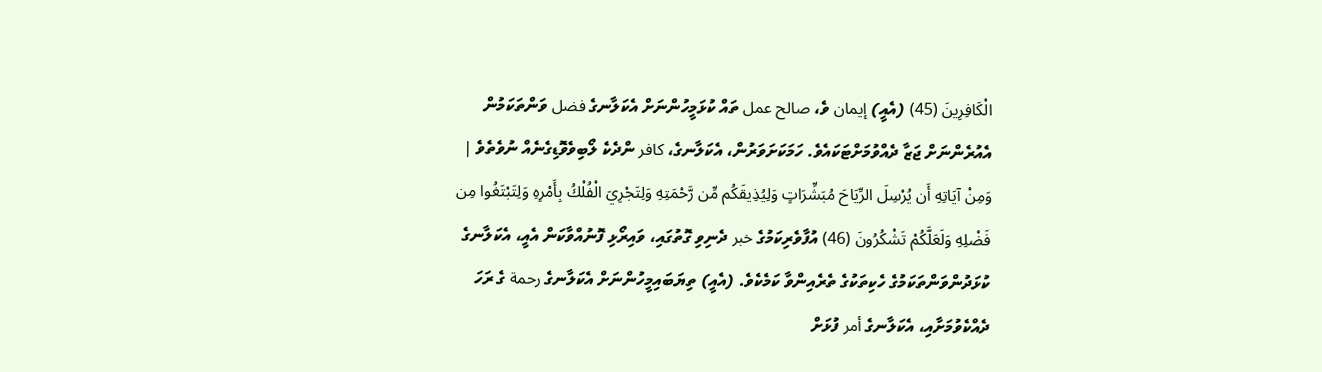الْكَافِرِينَ (45) (އެއީ) إيمان ވެ، صالح عمل ތައް ކުޅަމީހުންނަށް އެކަލާނގެ فضل ވަންތަކަމުން އެއުރެންނަށް ޖަޒާ ދެއްވުމަށްޓަކައެވެ. ހަމަކަށަވަރުން، އެކަލާނގެ، كافر ންދެކެ ލޯބިވެވޮޑިގެނެއް ނުވެތެވެ |
وَمِنْ آيَاتِهِ أَن يُرْسِلَ الرِّيَاحَ مُبَشِّرَاتٍ وَلِيُذِيقَكُم مِّن رَّحْمَتِهِ وَلِتَجْرِيَ الْفُلْكُ بِأَمْرِهِ وَلِتَبْتَغُوا مِن فَضْلِهِ وَلَعَلَّكُمْ تَشْكُرُونَ (46) އުފާވެރިކަމުގެ خبر ދެނިވި ގޮތުގައި، ވައިރޯޅި ފޮނުއްވާކަން އެއީ، އެކަލާނގެ ކުޅަދުންވަންތަކަމުގެ ހެކިތަކުގެ ތެރެއިންވާ ކަމެކެވެ. (އެއީ) ތިޔަބައިމީހުންނަށް އެކަލާނގެ رحمة ގެ ރަހަ ދެއްކެވުމަށާއި، އެކަލާނގެ أمر ފުޅަށް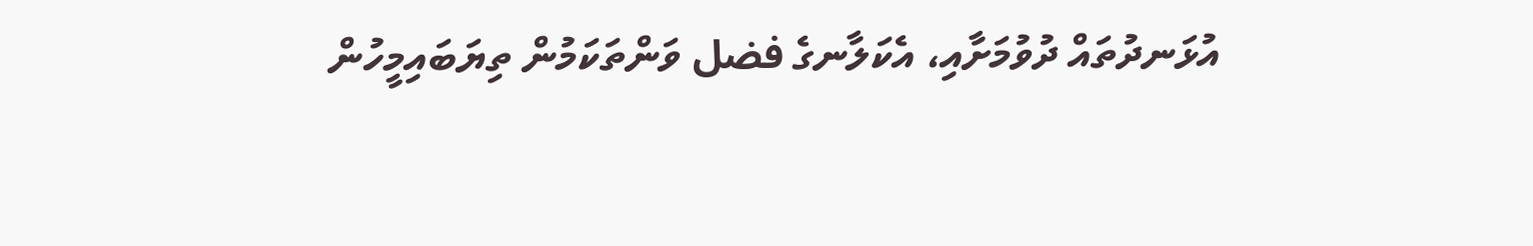އުޅަނދުތައް ދުވުމަށާއި، އެކަލާނގެ فضل ވަންތަކަމުން ތިޔަބައިމީހުން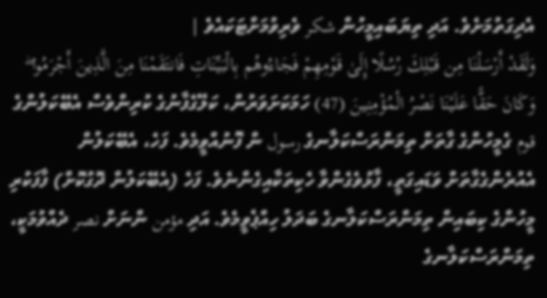އެދިގަތުމަށެވެ. އަދި ތިޔަބައިމީހުން شكر ވެރިވުމަށްޓަކައެވެ |
وَلَقَدْ أَرْسَلْنَا مِن قَبْلِكَ رُسُلًا إِلَىٰ قَوْمِهِمْ فَجَاءُوهُم بِالْبَيِّنَاتِ فَانتَقَمْنَا مِنَ الَّذِينَ أَجْرَمُوا ۖ وَكَانَ حَقًّا عَلَيْنَا نَصْرُ الْمُؤْمِنِينَ (47) ހަމަކަށަވަރުން، ކަލޭގެފާނުގެ ކުރިންވެސް އެބޭކަލުންގެ قوم ގެމީހުންގެ ގާތަށް ތިމަންރަސްކަލާނގެ رسول ން ފޮނުއްވީމެވެ. ފަހެ، އެބޭކަލުން އެއުރެންގެގާތަށް ވަޑައިގަތީ، ފާޅުވެގެންވާ ހެކިތަކާއިގެންނެވެ. ފަހެ (އެބޭކަލުން ދޮގުކޮށް) ފާފަކުރި މީހުންގެ ކިބައިން ތިމަންރަސްކަލާނގެ ބަދަލު ހިއްޕެވީމެވެ. އަދި مؤمن ންނަށް نصر ދެއްވުމަކީ، ތިމަންރަސްކަލާނގެ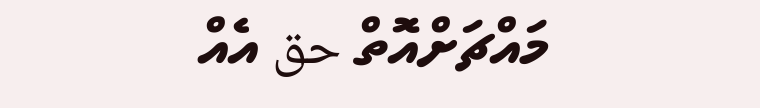މައްޗަށްއޮތް حق އެއް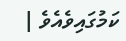ކަމުގައިވެއެވެ |